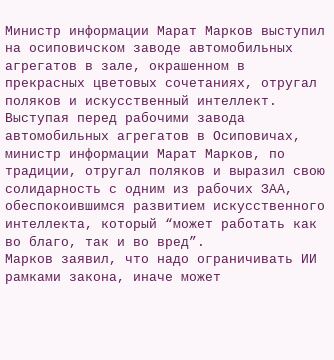Министр информации Марат Марков выступил на осиповичском заводе автомобильных агрегатов в зале, окрашенном в прекрасных цветовых сочетаниях, отругал поляков и искусственный интеллект.
Выступая перед рабочими завода автомобильных агрегатов в Осиповичах, министр информации Марат Марков, по традиции, отругал поляков и выразил свою солидарность с одним из рабочих ЗАА, обеспокоившимся развитием искусственного интеллекта, который “может работать как во благо, так и во вред”.
Марков заявил, что надо ограничивать ИИ рамками закона, иначе может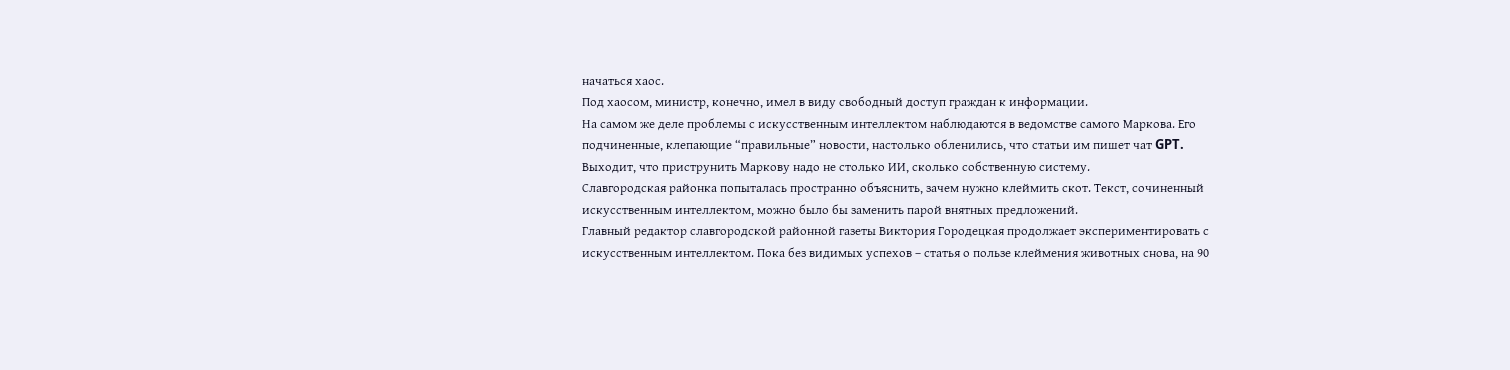начаться хаос.
Под хаосом, министр, конечно, имел в виду свободный доступ граждан к информации.
На самом же деле проблемы с искусственным интеллектом наблюдаются в ведомстве самого Маркова. Его подчиненные, клепающие “правильные” новости, настолько обленились, что статьи им пишет чат GPT.
Выходит, что приструнить Маркову надо не столько ИИ, сколько собственную систему.
Славгородская районка попыталась пространно объяснить, зачем нужно клеймить скот. Текст, сочиненный искусственным интеллектом, можно было бы заменить парой внятных предложений.
Главный редактор славгородской районной газеты Виктория Городецкая продолжает экспериментировать с искусственным интеллектом. Пока без видимых успехов – статья о пользе клеймения животных снова, на 90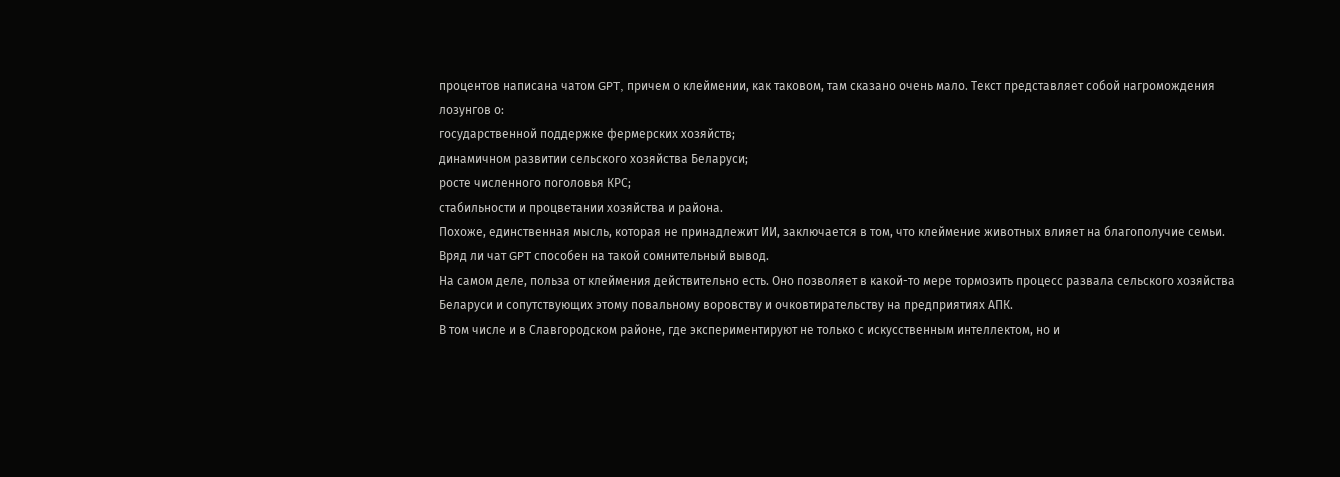процентов написана чатом GPT, причем о клеймении, как таковом, там сказано очень мало. Текст представляет собой нагромождения лозунгов о:
государственной поддержке фермерских хозяйств;
динамичном развитии сельского хозяйства Беларуси;
росте численного поголовья КРС;
стабильности и процветании хозяйства и района.
Похоже, единственная мысль, которая не принадлежит ИИ, заключается в том, что клеймение животных влияет на благополучие семьи. Вряд ли чат GPT способен на такой сомнительный вывод.
На самом деле, польза от клеймения действительно есть. Оно позволяет в какой-то мере тормозить процесс развала сельского хозяйства Беларуси и сопутствующих этому повальному воровству и очковтирательству на предприятиях АПК.
В том числе и в Славгородском районе, где экспериментируют не только с искусственным интеллектом, но и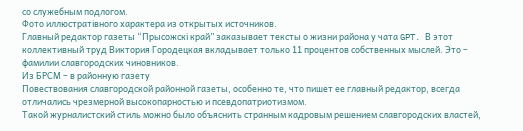со служебным подлогом.
Фото иллюстратівного характера из открытых источников.
Главный редактор газеты “Прысожскі край” заказывает тексты о жизни района у чата GPT. В этот коллективный труд Виктория Городецкая вкладывает только 11 процентов собственных мыслей. Это – фамилии славгородских чиновников.
Из БРСМ – в районную газету
Повествования славгородской районной газеты, особенно те, что пишет ее главный редактор, всегда отличались чрезмерной высокопарностью и псевдопатриотизмом.
Такой журналистский стиль можно было объяснить странным кадровым решением славгородских властей,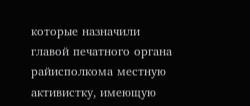которые назначили главой печатного органа райисполкома местную активистку, имеющую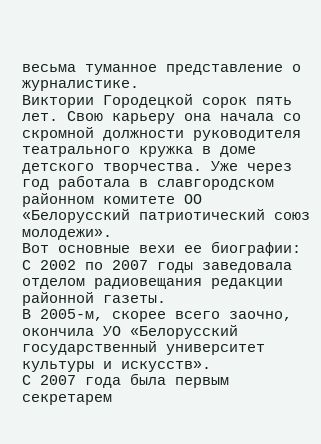весьма туманное представление о журналистике.
Виктории Городецкой сорок пять лет. Свою карьеру она начала со скромной должности руководителя театрального кружка в доме детского творчества. Уже через год работала в славгородском районном комитете ОО «Белорусский патриотический союз молодежи».
Вот основные вехи ее биографии:
С 2002 по 2007 годы заведовала отделом радиовещания редакции районной газеты.
В 2005-м, скорее всего заочно, окончила УО «Белорусский государственный университет культуры и искусств».
С 2007 года была первым секретарем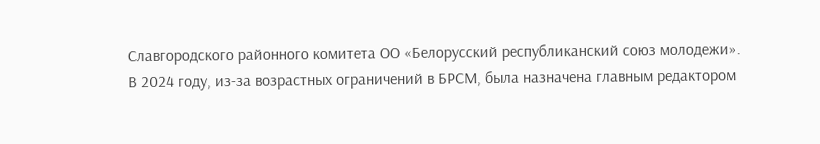Славгородского районного комитета ОО «Белорусский республиканский союз молодежи».
В 2024 году, из-за возрастных ограничений в БРСМ, была назначена главным редактором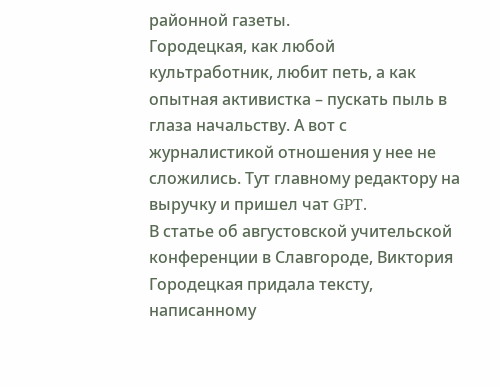районной газеты.
Городецкая, как любой культработник, любит петь, а как опытная активистка – пускать пыль в глаза начальству. А вот с журналистикой отношения у нее не сложились. Тут главному редактору на выручку и пришел чат GPT.
В статье об августовской учительской конференции в Славгороде, Виктория Городецкая придала тексту, написанному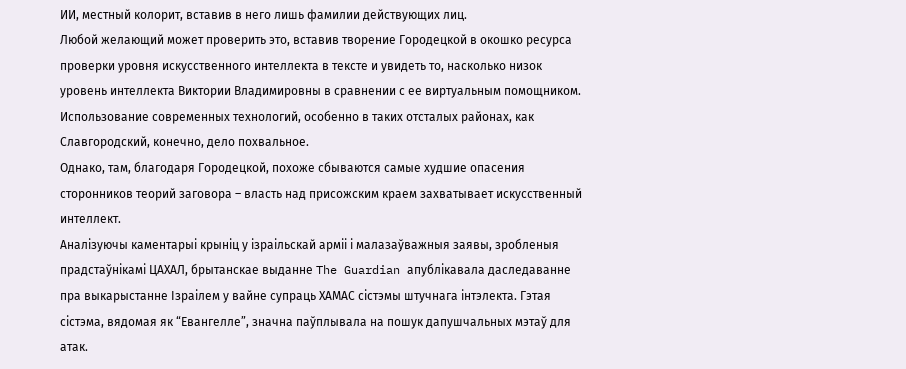ИИ, местный колорит, вставив в него лишь фамилии действующих лиц.
Любой желающий может проверить это, вставив творение Городецкой в окошко ресурса проверки уровня искусственного интеллекта в тексте и увидеть то, насколько низок уровень интеллекта Виктории Владимировны в сравнении с ее виртуальным помощником.
Использование современных технологий, особенно в таких отсталых районах, как Славгородский, конечно, дело похвальное.
Однако, там, благодаря Городецкой, похоже сбываются самые худшие опасения сторонников теорий заговора – власть над присожским краем захватывает искусственный интеллект.
Аналізуючы каментарыі крыніц у ізраільскай арміі і малазаўважныя заявы, зробленыя прадстаўнікамі ЦАХАЛ, брытанскае выданне The Guardian апублікавала даследаванне пра выкарыстанне Ізраілем у вайне супраць ХАМАС сістэмы штучнага інтэлекта. Гэтая сістэма, вядомая як “Евангелле”, значна паўплывала на пошук дапушчальных мэтаў для атак.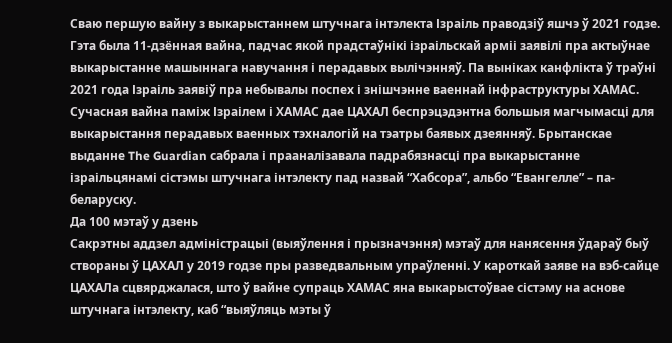Сваю першую вайну з выкарыстаннем штучнага інтэлекта Ізраіль праводзіў яшчэ ў 2021 годзе. Гэта была 11-дзённая вайна, падчас якой прадстаўнікі ізраільскай арміі заявілі пра актыўнае выкарыстанне машыннага навучання і перадавых вылічэнняў. Па выніках канфлікта ў траўні 2021 года Ізраіль заявіў пра небывалы поспех і знішчэнне ваеннай інфраструктуры ХАМАС.
Сучасная вайна паміж Ізраілем і ХАМАС дае ЦАХАЛ беспрэцэдэнтна большыя магчымасці для выкарыстання перадавых ваенных тэхналогій на тэатры баявых дзеянняў. Брытанскае выданне The Guardian сабрала і прааналізавала падрабязнасці пра выкарыстанне ізраільцянамі сістэмы штучнага інтэлекту пад назвай “Хабсора”, альбо “Евангелле” – па-беларуску.
Да 100 мэтаў у дзень
Сакрэтны аддзел адміністрацыі (выяўлення і прызначэння) мэтаў для нанясення ўдараў быў створаны ў ЦАХАЛ у 2019 годзе пры разведвальным упраўленні. У кароткай заяве на вэб-сайце ЦАХАЛа сцвярджалася, што ў вайне супраць ХАМАС яна выкарыстоўвае сістэму на аснове штучнага інтэлекту, каб “выяўляць мэты ў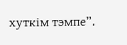хуткім тэмпе”.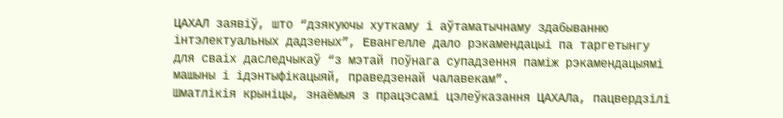ЦАХАЛ заявіў, што “дзякуючы хуткаму і аўтаматычнаму здабыванню інтэлектуальных дадзеных”, Евангелле дало рэкамендацыі па таргетынгу для сваіх даследчыкаў “з мэтай поўнага супадзення паміж рэкамендацыямі машыны і ідэнтыфікацыяй, праведзенай чалавекам”.
Шматлікія крыніцы, знаёмыя з працэсамі цэлеўказання ЦАХАЛа, пацвердзілі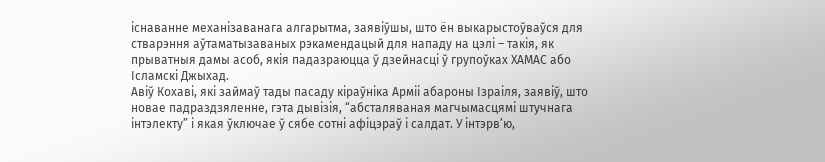існаванне механізаванага алгарытма, заявіўшы, што ён выкарыстоўваўся для стварэння аўтаматызаваных рэкамендацый для нападу на цэлі – такія, як прыватныя дамы асоб, якія падазраюцца ў дзейнасці ў групоўках ХАМАС або Ісламскі Джыхад.
Авіў Кохаві, які займаў тады пасаду кіраўніка Арміі абароны Ізраіля, заявіў, што новае падраздзяленне, гэта дывізія, “абсталяваная магчымасцямі штучнага інтэлекту” і якая ўключае ў сябе сотні афіцэраў і салдат. У інтэрв’ю,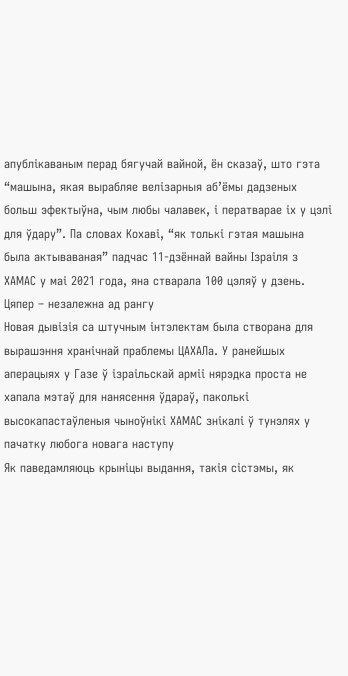апублікаваным перад бягучай вайной, ён сказаў, што гэта “машына, якая вырабляе велізарныя аб’ёмы дадзеных больш эфектыўна, чым любы чалавек, і ператварае іх у цэлі для ўдару”. Па словах Кохаві, “як толькі гэтая машына была актываваная” падчас 11-дзённай вайны Ізраіля з ХАМАС у маі 2021 года, яна стварала 100 цэляў у дзень.
Цяпер – незалежна ад рангу
Новая дывізія са штучным інтэлектам была створана для вырашэння хранічнай праблемы ЦАХАЛа. У ранейшых аперацыях у Газе ў ізраільскай арміі нярэдка проста не хапала мэтаў для нанясення ўдараў, паколькі высокапастаўленыя чыноўнікі ХАМАС знікалі ў тунэлях у пачатку любога новага наступу
Як паведамляюць крыніцы выдання, такія сістэмы, як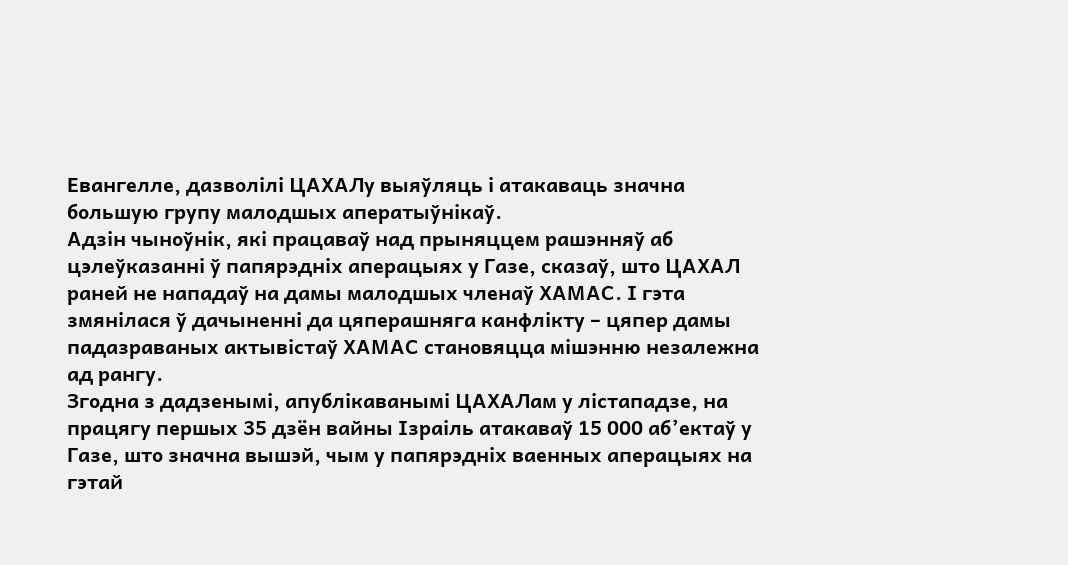Евангелле, дазволілі ЦАХАЛу выяўляць і атакаваць значна большую групу малодшых аператыўнікаў.
Адзін чыноўнік, які працаваў над прыняццем рашэнняў аб цэлеўказанні ў папярэдніх аперацыях у Газе, сказаў, што ЦАХАЛ раней не нападаў на дамы малодшых членаў ХАМАС. І гэта змянілася ў дачыненні да цяперашняга канфлікту – цяпер дамы падазраваных актывістаў ХАМАС становяцца мішэнню незалежна ад рангу.
Згодна з дадзенымі, апублікаванымі ЦАХАЛам у лістападзе, на працягу першых 35 дзён вайны Ізраіль атакаваў 15 000 аб’ектаў у Газе, што значна вышэй, чым у папярэдніх ваенных аперацыях на гэтай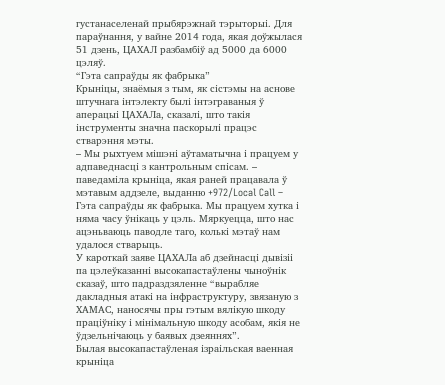густанаселенай прыбярэжнай тэрыторыі. Для параўнання, у вайне 2014 года, якая доўжылася 51 дзень, ЦАХАЛ разбамбіў ад 5000 да 6000 цэляў.
“Гэта сапраўды як фабрыка”
Крыніцы, знаёмыя з тым, як сістэмы на аснове штучнага інтэлекту былі інтэграваныя ў аперацыі ЦАХАЛа, сказалі, што такія інструменты значна паскорылі працэс стварэння мэты.
– Мы рыхтуем мішэні аўтаматычна і працуем у адпаведнасці з кантрольным спісам. – паведаміла крыніца, якая раней працавала ў мэтавым аддзеле, выданню +972/Local Call – Гэта сапраўды як фабрыка. Мы працуем хутка і няма часу ўнікаць у цэль. Мяркуецца, што нас ацэньваюць паводле таго, колькі мэтаў нам удалося стварыць.
У кароткай заяве ЦАХАЛа аб дзейнасці дывізіі па цэлеўказанні высокапастаўлены чыноўнік сказаў, што падраздзяленне “вырабляе дакладныя атакі на інфраструктуру, звязаную з ХАМАС, наносячы пры гэтым вялікую шкоду праціўніку і мінімальную шкоду асобам, якія не ўдзельнічаюць у баявых дзеяннях”.
Былая высокапастаўленая ізраільская ваенная крыніца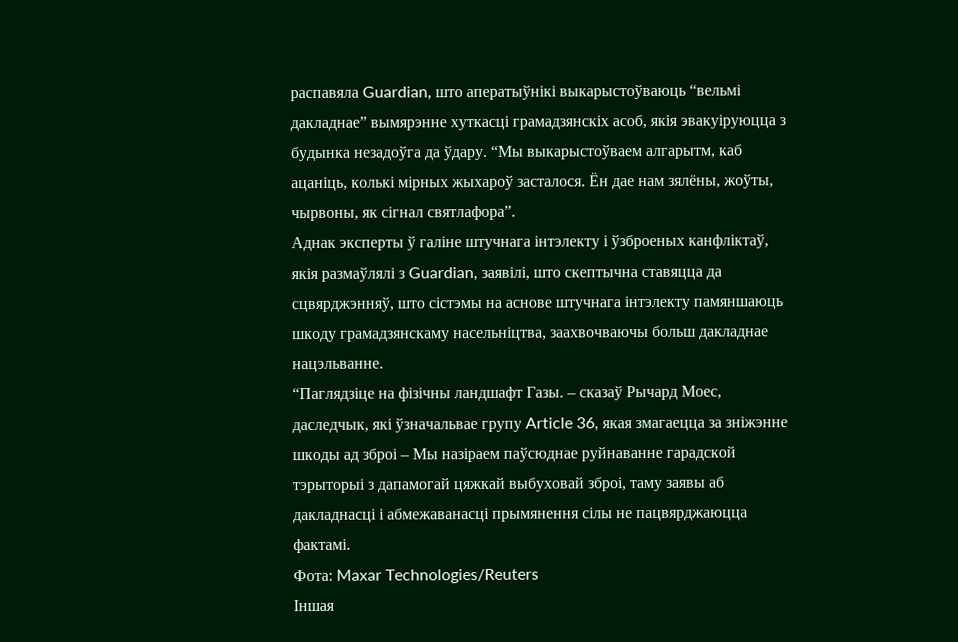распавяла Guardian, што аператыўнікі выкарыстоўваюць “вельмі дакладнае” вымярэнне хуткасці грамадзянскіх асоб, якія эвакуіруюцца з будынка незадоўга да ўдару. “Мы выкарыстоўваем алгарытм, каб ацаніць, колькі мірных жыхароў засталося. Ён дае нам зялёны, жоўты, чырвоны, як сігнал святлафора”.
Аднак эксперты ў галіне штучнага інтэлекту і ўзброеных канфліктаў, якія размаўлялі з Guardian, заявілі, што скептычна ставяцца да сцвярджэнняў, што сістэмы на аснове штучнага інтэлекту памяншаюць шкоду грамадзянскаму насельніцтва, заахвочваючы больш дакладнае нацэльванне.
“Паглядзіце на фізічны ландшафт Газы. – сказаў Рычард Моес, даследчык, які ўзначальвае групу Article 36, якая змагаецца за зніжэнне шкоды ад зброі – Мы назіраем паўсюднае руйнаванне гарадской тэрыторыі з дапамогай цяжкай выбуховай зброі, таму заявы аб дакладнасці і абмежаванасці прымянення сілы не пацвярджаюцца фактамі.
Фота: Maxar Technologies/Reuters
Іншая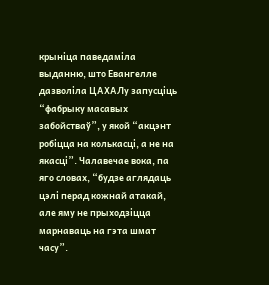крыніца паведаміла выданню, што Евангелле дазволіла ЦАХАЛу запусціць “фабрыку масавых забойстваў”, у якой “акцэнт робіцца на колькасці, а не на якасці”. Чалавечае вока, па яго словах, “будзе аглядаць цэлі перад кожнай атакай, але яму не прыходзіцца марнаваць на гэта шмат часу”.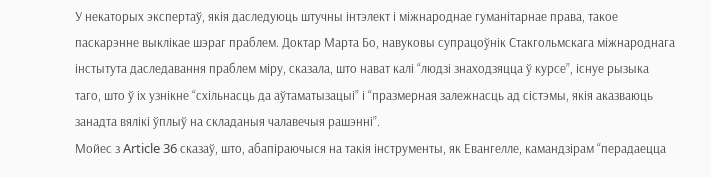У некаторых экспертаў, якія даследуюць штучны інтэлект і міжнароднае гуманітарнае права, такое паскарэнне выклікае шэраг праблем. Доктар Марта Бо, навуковы супрацоўнік Стакгольмскага міжнароднага інстытута даследавання праблем міру, сказала, што нават калі “людзі знаходзяцца ў курсе”, існуе рызыка таго, што ў іх узнікне “схільнасць да аўтаматызацыі” і “празмерная залежнасць ад сістэмы, якія аказваюць занадта вялікі ўплыў на складаныя чалавечыя рашэнні”.
Мойес з Article 36 сказаў, што, абапіраючыся на такія інструменты, як Евангелле, камандзірам “перадаецца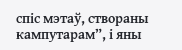спіс мэтаў, створаны кампутарам”, і яны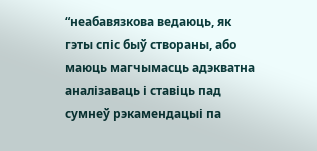“неабавязкова ведаюць, як гэты спіс быў створаны, або маюць магчымасць адэкватна аналізаваць і ставіць пад сумнеў рэкамендацыі па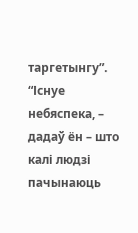таргетынгу”.
“Існуе небяспека, – дадаў ён – што калі людзі пачынаюць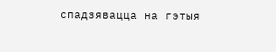спадзявацца на гэтыя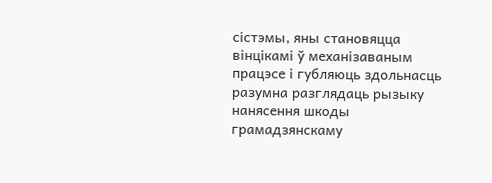сістэмы, яны становяцца вінцікамі ў механізаваным працэсе і губляюць здольнасць разумна разглядаць рызыку нанясення шкоды грамадзянскаму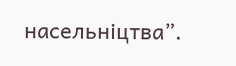насельніцтва”.